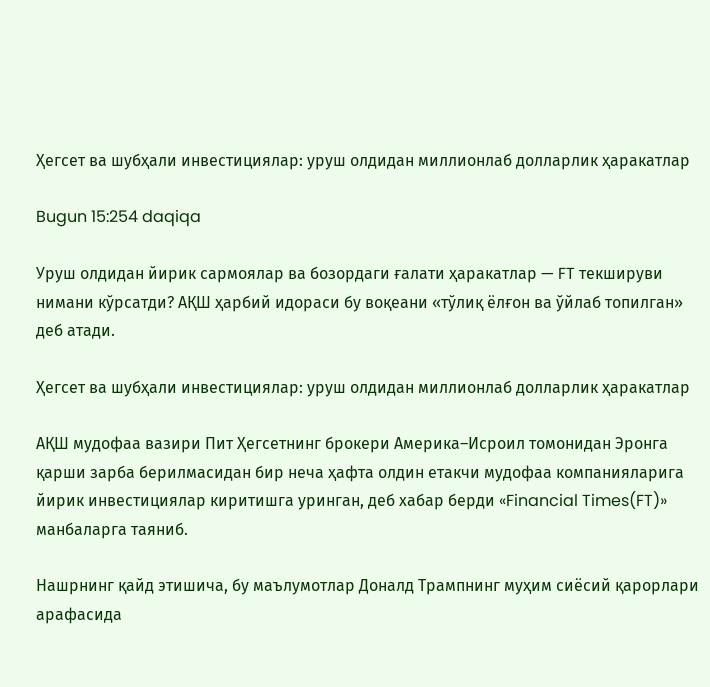Ҳегсет ва шубҳали инвестициялар: уруш олдидан миллионлаб долларлик ҳаракатлар

Bugun 15:254 daqiqa

Уруш олдидан йирик сармоялар ва бозордаги ғалати ҳаракатлар — FT текшируви нимани кўрсатди? АҚШ ҳарбий идораси бу воқеани «тўлиқ ёлғон ва ўйлаб топилган» деб атади.

Ҳегсет ва шубҳали инвестициялар: уруш олдидан миллионлаб долларлик ҳаракатлар

АҚШ мудофаа вазири Пит Ҳегсетнинг брокери Америка–Исроил томонидан Эронга қарши зарба берилмасидан бир неча ҳафта олдин етакчи мудофаа компанияларига йирик инвестициялар киритишга уринган, деб хабар берди «Financial Times(FT)» манбаларга таяниб.

Нашрнинг қайд этишича, бу маълумотлар Доналд Трампнинг муҳим сиёсий қарорлари арафасида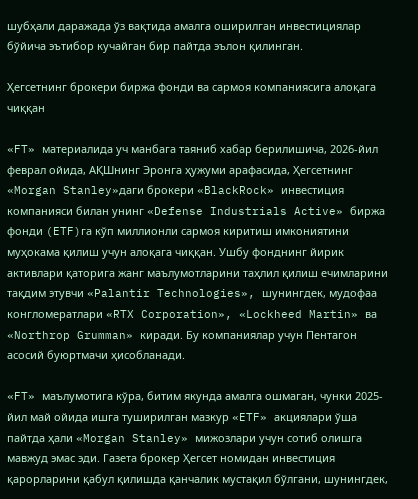шубҳали даражада ўз вақтида амалга оширилган инвестициялар бўйича эътибор кучайган бир пайтда эълон қилинган.

Ҳегсетнинг брокери биржа фонди ва сармоя компаниясига алоқага чиққан

«FT» материалида уч манбага таяниб хабар берилишича, 2026-йил феврал ойида, АҚШнинг Эронга ҳужуми арафасида, Ҳегсетнинг «Morgan Stanley»даги брокери «BlackRock» инвестиция компанияси билан унинг «Defense Industrials Active» биржа фонди (ETF)га кўп миллионли сармоя киритиш имкониятини муҳокама қилиш учун алоқага чиққан. Ушбу фонднинг йирик активлари қаторига жанг маълумотларини таҳлил қилиш ечимларини тақдим этувчи «Palantir Technologies», шунингдек, мудофаа конгломератлари «RTX Corporation», «Lockheed Martin» ва «Northrop Grumman» киради. Бу компаниялар учун Пентагон асосий буюртмачи ҳисобланади.

«FT» маълумотига кўра, битим якунда амалга ошмаган, чунки 2025-йил май ойида ишга туширилган мазкур «ETF» акциялари ўша пайтда ҳали «Morgan Stanley» мижозлари учун сотиб олишга мавжуд эмас эди. Газета брокер Ҳегсет номидан инвестиция қарорларини қабул қилишда қанчалик мустақил бўлгани, шунингдек,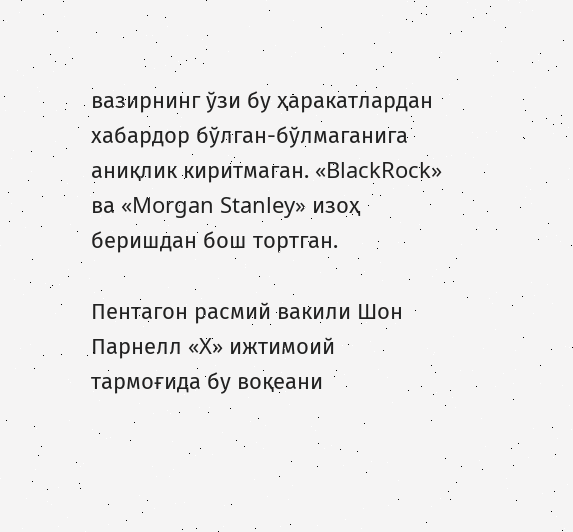вазирнинг ўзи бу ҳаракатлардан хабардор бўлган-бўлмаганига аниқлик киритмаган. «BlackRock» ва «Morgan Stanley» изоҳ беришдан бош тортган.

Пентагон расмий вакили Шон Парнелл «X» ижтимоий тармоғида бу воқеани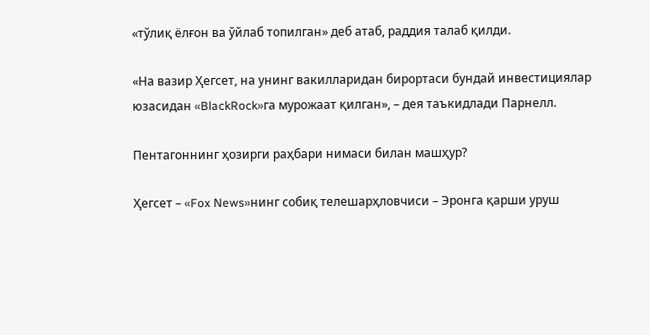«тўлиқ ёлғон ва ўйлаб топилган» деб атаб, раддия талаб қилди.

«На вазир Ҳегсет, на унинг вакилларидан бирортаси бундай инвестициялар юзасидан «BlackRock»га мурожаат қилган», – дея таъкидлади Парнелл.

Пентагоннинг ҳозирги раҳбари нимаси билан машҳур?

Ҳегсет – «Fox News»нинг собиқ телешарҳловчиси – Эронга қарши уруш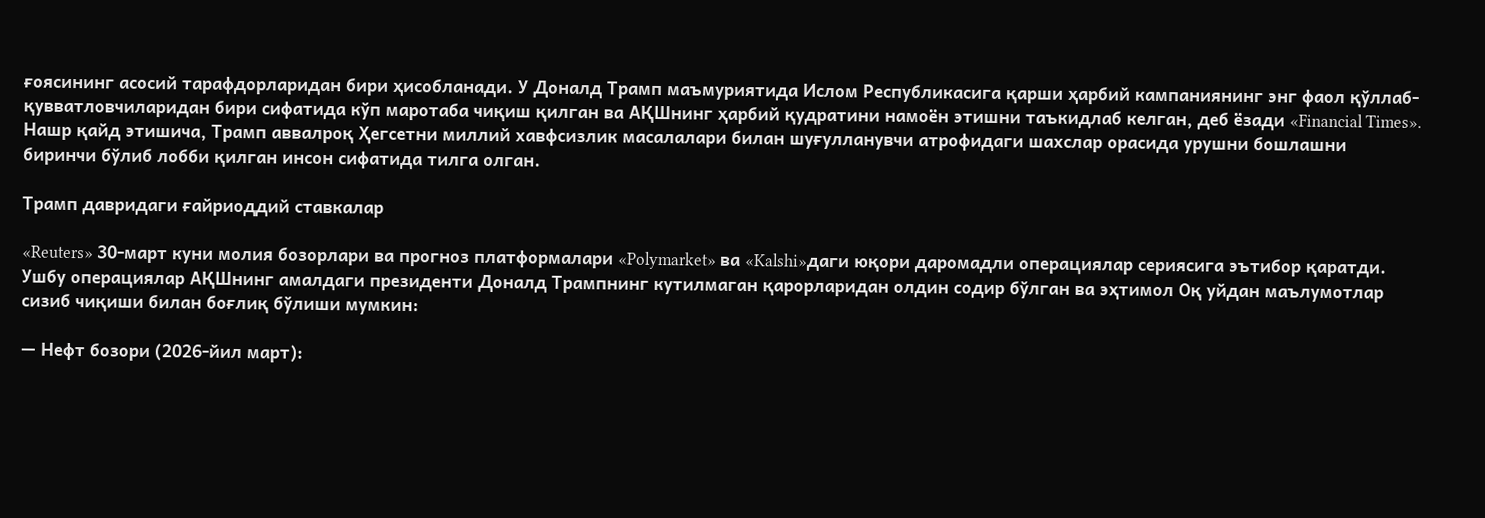ғоясининг асосий тарафдорларидан бири ҳисобланади. У Доналд Трамп маъмуриятида Ислом Республикасига қарши ҳарбий кампаниянинг энг фаол қўллаб-қувватловчиларидан бири сифатида кўп маротаба чиқиш қилган ва АҚШнинг ҳарбий қудратини намоён этишни таъкидлаб келган, деб ёзади «Financial Times». Нашр қайд этишича, Трамп аввалроқ Ҳегсетни миллий хавфсизлик масалалари билан шуғулланувчи атрофидаги шахслар орасида урушни бошлашни биринчи бўлиб лобби қилган инсон сифатида тилга олган.

Трамп давридаги ғайриоддий ставкалар

«Reuters» 30-март куни молия бозорлари ва прогноз платформалари «Polymarket» ва «Kalshi»даги юқори даромадли операциялар сериясига эътибор қаратди. Ушбу операциялар АҚШнинг амалдаги президенти Доналд Трампнинг кутилмаган қарорларидан олдин содир бўлган ва эҳтимол Оқ уйдан маълумотлар сизиб чиқиши билан боғлиқ бўлиши мумкин:

— Нефт бозори (2026-йил март):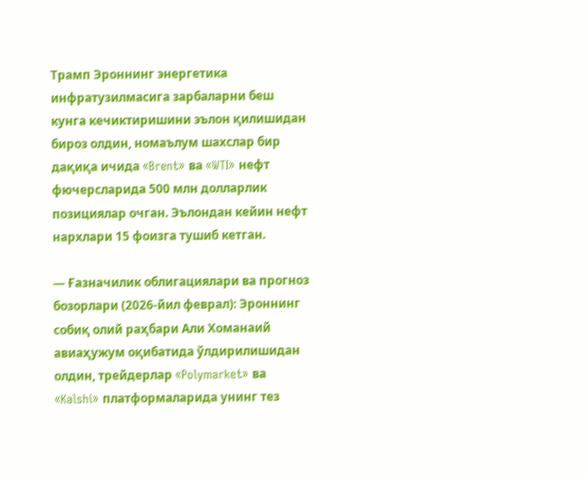Трамп Эроннинг энергетика инфратузилмасига зарбаларни беш кунга кечиктиришини эълон қилишидан бироз олдин, номаълум шахслар бир дақиқа ичида «Brent» ва «WTI» нефт фючерсларида 500 млн долларлик позициялар очган. Эълондан кейин нефт нархлари 15 фоизга тушиб кетган.

— Ғазначилик облигациялари ва прогноз бозорлари (2026-йил феврал): Эроннинг собиқ олий раҳбари Али Хоманаий авиаҳужум оқибатида ўлдирилишидан олдин, трейдерлар «Polymarket» ва «Kalshi» платформаларида унинг тез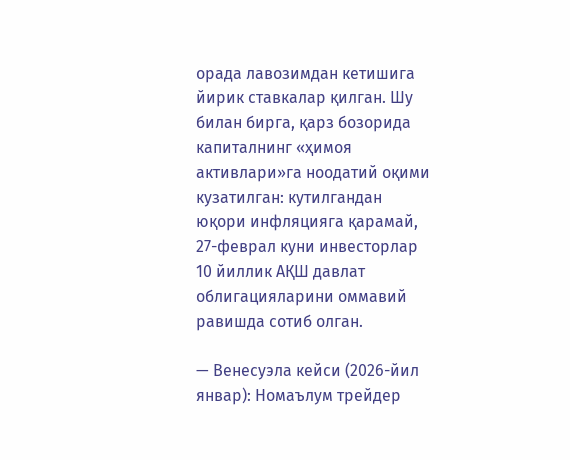орада лавозимдан кетишига йирик ставкалар қилган. Шу билан бирга, қарз бозорида капиталнинг «ҳимоя активлари»га ноодатий оқими кузатилган: кутилгандан юқори инфляцияга қарамай, 27-феврал куни инвесторлар 10 йиллик АҚШ давлат облигацияларини оммавий равишда сотиб олган.

— Венесуэла кейси (2026-йил январ): Номаълум трейдер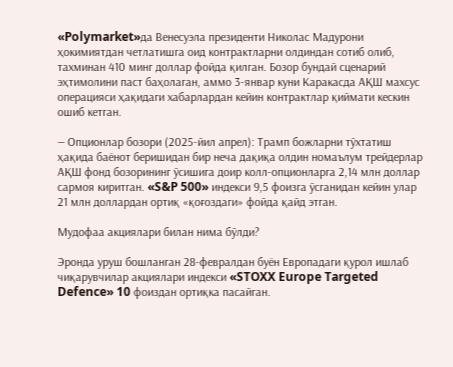«Polymarket»да Венесуэла президенти Николас Мадурони ҳокимиятдан четлатишга оид контрактларни олдиндан сотиб олиб, тахминан 410 минг доллар фойда қилган. Бозор бундай сценарий эҳтимолини паст баҳолаган, аммо 3-январ куни Каракасда АҚШ махсус операцияси ҳақидаги хабарлардан кейин контрактлар қиймати кескин ошиб кетган.

— Опционлар бозори (2025-йил апрел): Трамп божларни тўхтатиш ҳақида баёнот беришидан бир неча дақиқа олдин номаълум трейдерлар АҚШ фонд бозорининг ўсишига доир колл-опционларга 2,14 млн доллар сармоя киритган. «S&P 500» индекси 9,5 фоизга ўсганидан кейин улар 21 млн доллардан ортиқ «қоғоздаги» фойда қайд этган.

Мудофаа акциялари билан нима бўлди?

Эронда уруш бошланган 28-февралдан буён Европадаги қурол ишлаб чиқарувчилар акциялари индекси «STOXX Europe Targeted Defence» 10 фоиздан ортиқка пасайган.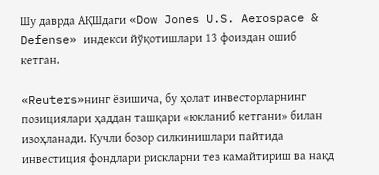Шу даврда АҚШдаги «Dow Jones U.S. Aerospace & Defense» индекси йўқотишлари 13 фоиздан ошиб кетган.

«Reuters»нинг ёзишича, бу ҳолат инвесторларнинг позициялари ҳаддан ташқари «юкланиб кетгани» билан изоҳланади. Кучли бозор силкинишлари пайтида инвестиция фондлари рискларни тез камайтириш ва нақд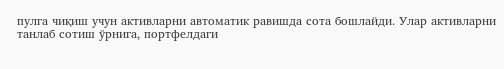пулга чиқиш учун активларни автоматик равишда сота бошлайди. Улар активларни танлаб сотиш ўрнига, портфелдаги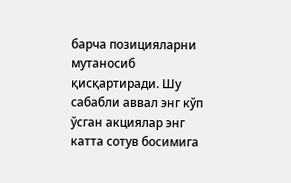барча позицияларни мутаносиб қисқартиради. Шу сабабли аввал энг кўп ўсган акциялар энг катта сотув босимига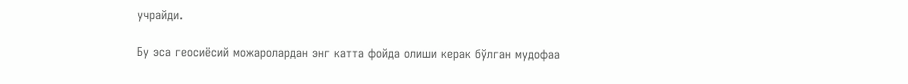учрайди.

Бу эса геосиёсий можаролардан энг катта фойда олиши керак бўлган мудофаа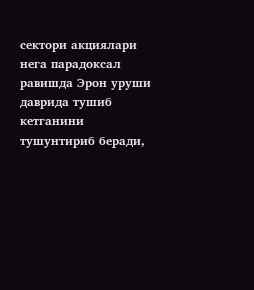сектори акциялари нега парадоксал равишда Эрон уруши даврида тушиб кетганини тушунтириб беради,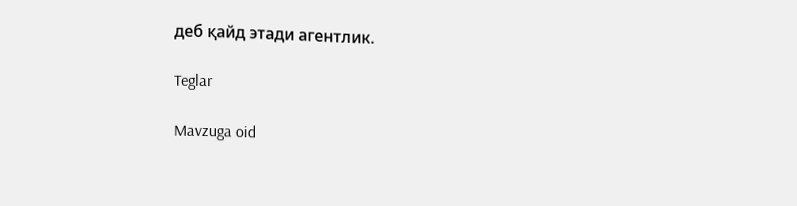деб қайд этади агентлик.

Teglar

Mavzuga oid